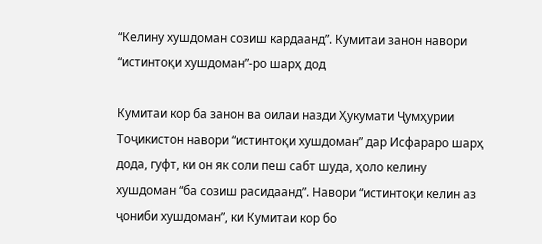“Келину хушдоман созиш кардаанд”. Кумитаи занон навори “истинтоқи хушдоман”-ро шарҳ дод

Кумитаи кор ба занон ва оилаи назди Ҳукумати Ҷумҳурии Тоҷикистон навори “истинтоқи хушдоман” дар Исфараро шарҳ дода, гуфт, ки он як соли пеш сабт шуда, ҳоло келину хушдоман “ба созиш расидаанд”. Навори “истинтоқи келин аз ҷониби хушдоман”, ки Кумитаи кор бо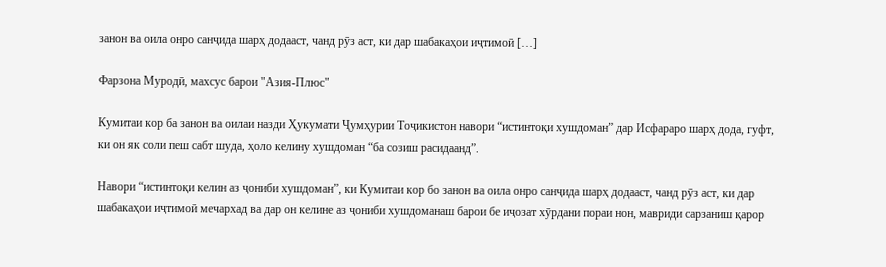занон ва оила онро санҷида шарҳ додааст, чанд рӯз аст, ки дар шабакаҳои иҷтимоӣ […]

Фарзона Муродӣ, махсус барои "Азия-Плюс"

Кумитаи кор ба занон ва оилаи назди Ҳукумати Ҷумҳурии Тоҷикистон навори “истинтоқи хушдоман” дар Исфараро шарҳ дода, гуфт, ки он як соли пеш сабт шуда, ҳоло келину хушдоман “ба созиш расидаанд”.

Навори “истинтоқи келин аз ҷониби хушдоман”, ки Кумитаи кор бо занон ва оила онро санҷида шарҳ додааст, чанд рӯз аст, ки дар шабакаҳои иҷтимоӣ мечархад ва дар он келине аз ҷониби хушдоманаш барои бе иҷозат хӯрдани пораи нон, мавриди сарзаниш қарор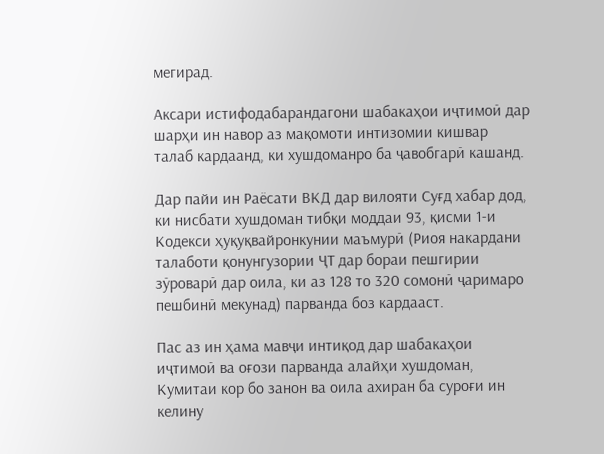мегирад.

Аксари истифодабарандагони шабакаҳои иҷтимоӣ дар шарҳи ин навор аз мақомоти интизомии кишвар талаб кардаанд, ки хушдоманро ба ҷавобгарӣ кашанд.

Дар пайи ин Раёсати ВКД дар вилояти Суғд хабар дод, ки нисбати хушдоман тибқи моддаи 93, қисми 1-и Кодекси ҳуқуқвайронкунии маъмурӣ (Риоя накардани талаботи қонунгузории ҶТ дар бораи пешгирии зӯроварӣ дар оила, ки аз 128 то 320 сомонӣ ҷаримаро пешбинӣ мекунад) парванда боз кардааст.

Пас аз ин ҳама мавҷи интиқод дар шабакаҳои иҷтимоӣ ва оғози парванда алайҳи хушдоман, Кумитаи кор бо занон ва оила ахиран ба суроғи ин келину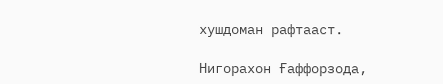хушдоман рафтааст.

Нигорахон Ғаффорзода,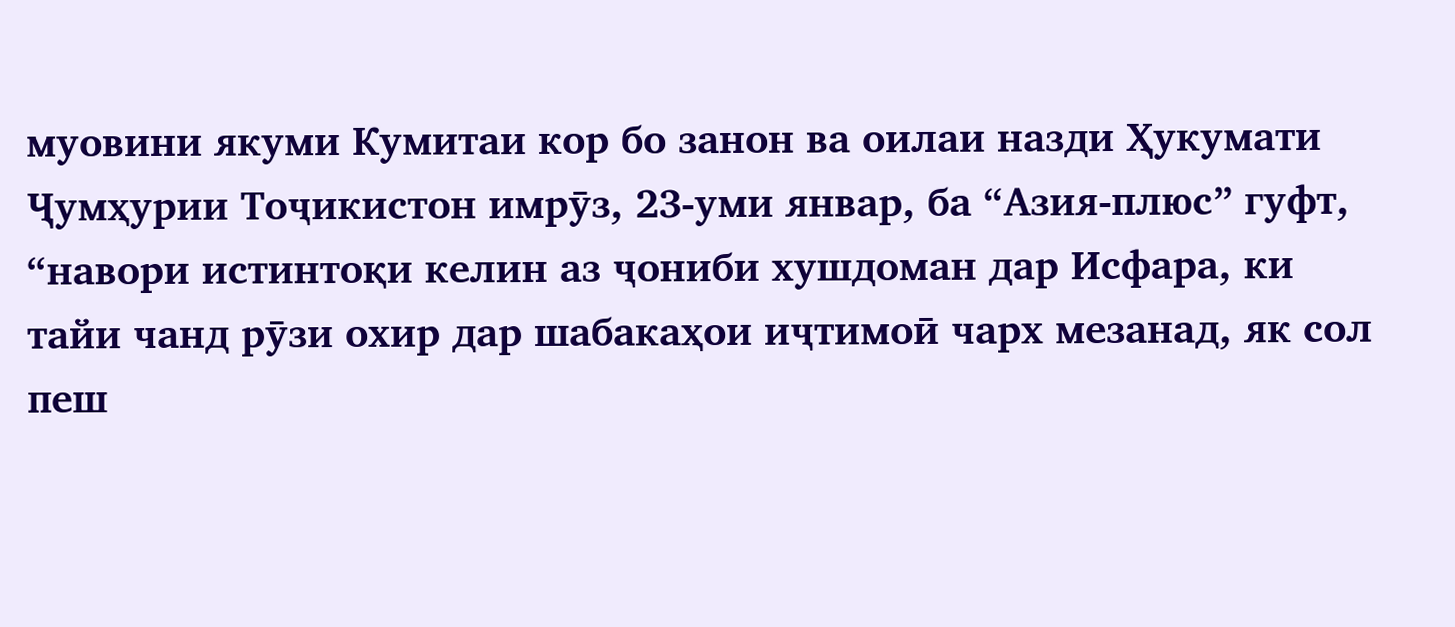муовини якуми Кумитаи кор бо занон ва оилаи назди Ҳукумати Ҷумҳурии Тоҷикистон имрӯз, 23-уми январ, ба “Азия-плюс” гуфт, “навори истинтоқи келин аз ҷониби хушдоман дар Исфара, ки тайи чанд рӯзи охир дар шабакаҳои иҷтимоӣ чарх мезанад, як сол пеш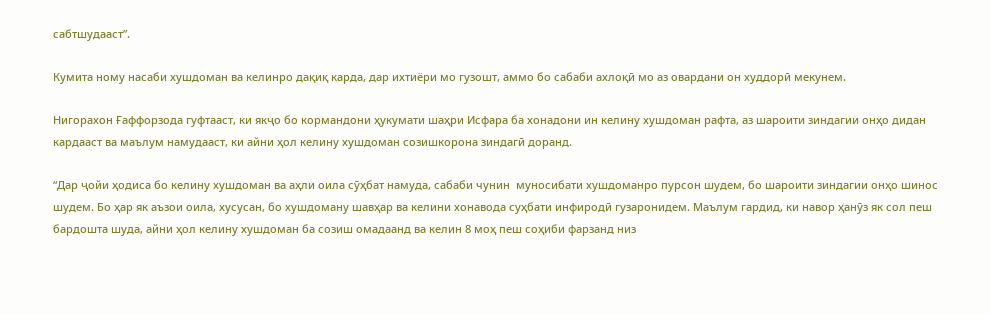сабтшудааст”.

Кумита ному насаби хушдоман ва келинро дақиқ карда, дар ихтиёри мо гузошт, аммо бо сабаби ахлоқӣ мо аз овардани он худдорӣ мекунем.

Нигорахон Ғаффорзода гуфтааст, ки якҷо бо кормандони ҳукумати шаҳри Исфара ба хонадони ин келину хушдоман рафта, аз шароити зиндагии онҳо дидан кардааст ва маълум намудааст, ки айни ҳол келину хушдоман созишкорона зиндагӣ доранд.

“Дар ҷойи ҳодиса бо келину хушдоман ва аҳли оила сӯҳбат намуда, сабаби чунин  муносибати хушдоманро пурсон шудем, бо шароити зиндагии онҳо шинос шудем. Бо ҳар як аъзои оила, хусусан, бо хушдоману шавҳар ва келини хонавода суҳбати инфиродӣ гузаронидем. Маълум гардид, ки навор ҳанӯз як сол пеш бардошта шуда, айни ҳол келину хушдоман ба созиш омадаанд ва келин 8 моҳ пеш соҳиби фарзанд низ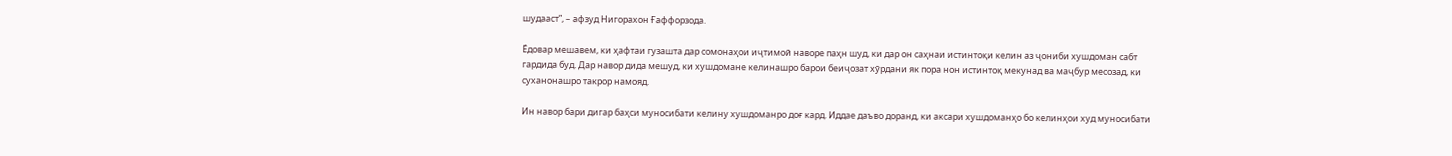шудааст”, – афзуд Нигорахон Ғаффорзода.

Ёдовар мешавем, ки ҳафтаи гузашта дар сомонаҳои иҷтимоӣ наворе паҳн шуд, ки дар он саҳнаи истинтоқи келин аз ҷониби хушдоман сабт гардида буд. Дар навор дида мешуд, ки хушдомане келинашро барои беиҷозат хӯрдани як пора нон истинтоқ мекунад ва маҷбур месозад, ки суханонашро такрор намояд.

Ин навор бари дигар баҳси муносибати келину хушдоманро доғ кард. Иддае даъво доранд, ки аксари хушдоманҳо бо келинҳои худ муносибати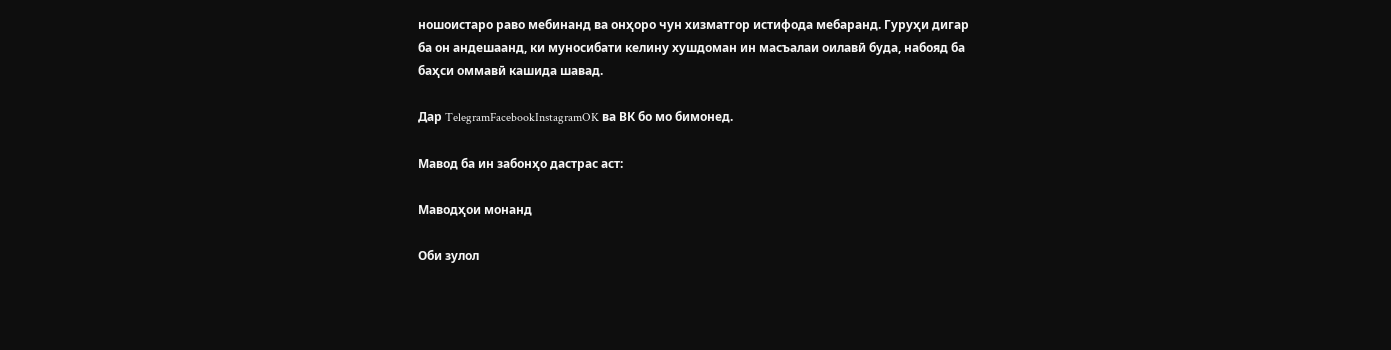ношоистаро раво мебинанд ва онҳоро чун хизматгор истифода мебаранд. Гуруҳи дигар ба он андешаанд, ки муносибати келину хушдоман ин масъалаи оилавӣ буда, набояд ба баҳси оммавӣ кашида шавад.

Дар TelegramFacebookInstagramOK ва ВК бо мо бимонед.

Мавод ба ин забонҳо дастрас аст:

Маводҳои монанд

Оби зулол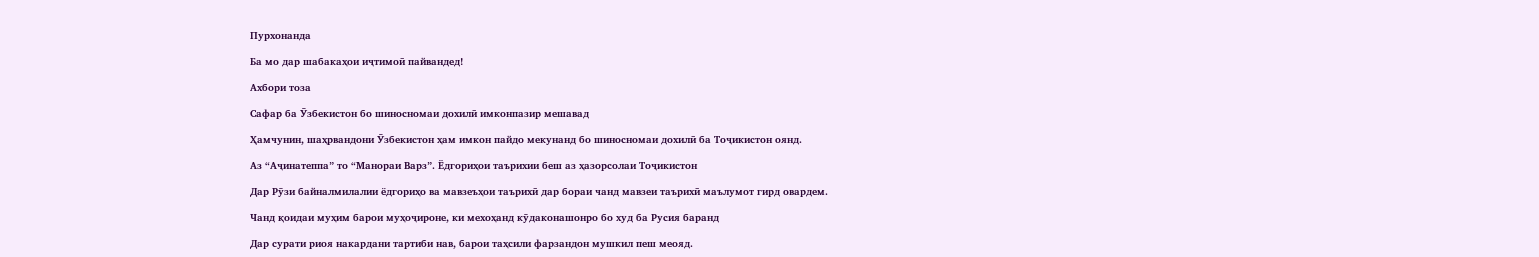Пурхонанда

Ба мо дар шабакаҳои иҷтимоӣ пайвандед!

Ахбори тоза

Сафар ба Ӯзбекистон бо шиносномаи дохилӣ имконпазир мешавад

Ҳамчунин, шаҳрвандони Ӯзбекистон ҳам имкон пайдо мекунанд бо шиносномаи дохилӣ ба Тоҷикистон оянд.

Аз “Аҷинатеппа” то “Манораи Варз”. Ёдгориҳои таърихии беш аз ҳазорсолаи Тоҷикистон

Дар Рӯзи байналмилалии ёдгориҳо ва мавзеъҳои таърихӣ дар бораи чанд мавзеи таърихӣ маълумот гирд овардем.

Чанд қоидаи муҳим барои муҳоҷироне, ки мехоҳанд кӯдаконашонро бо худ ба Русия баранд

Дар сурати риоя накардани тартиби нав, барои таҳсили фарзандон мушкил пеш меояд.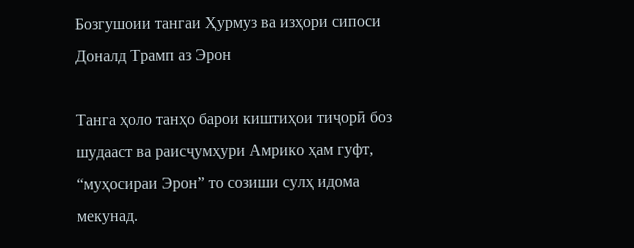Бозгушоии тангаи Ҳурмуз ва изҳори сипоси Доналд Трамп аз Эрон

Танга ҳоло танҳо барои киштиҳои тиҷорӣ боз шудааст ва раисҷумҳури Амрико ҳам гуфт, “муҳосираи Эрон” то созиши сулҳ идома мекунад.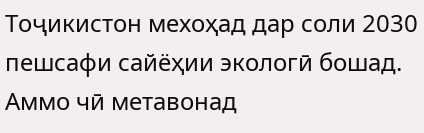Тоҷикистон мехоҳад дар соли 2030 пешсафи сайёҳии экологӣ бошад. Аммо чӣ метавонад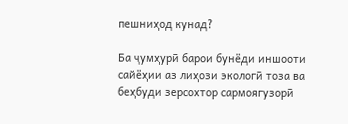пешниҳод кунад?

Ба ҷумҳурӣ барои бунёди иншооти сайёҳии аз лиҳози экологӣ тоза ва беҳбуди зерсохтор сармоягузорӣ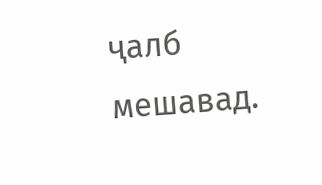ҷалб мешавад.